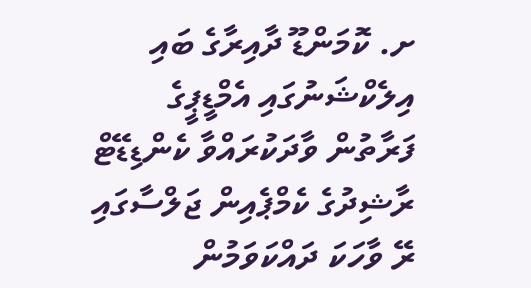ށ. ކޮމަންޑޫ ދާއިރާގެ ބައި އިލެކްޝަނުގައި އެމްޑީޕީގެ ފަރާތުން ވާދަކުރައްވާ ކެންޑިޑޭޓް ރާޝިދުގެ ކެމްޕެއިން ޖަލްސާގައި ރޭ ވާހަކަ ދައްކަވަމުން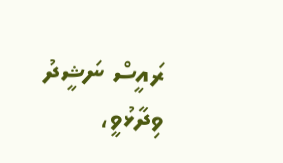ރައީސް ނަޝީދު ވިދާޅުވީ،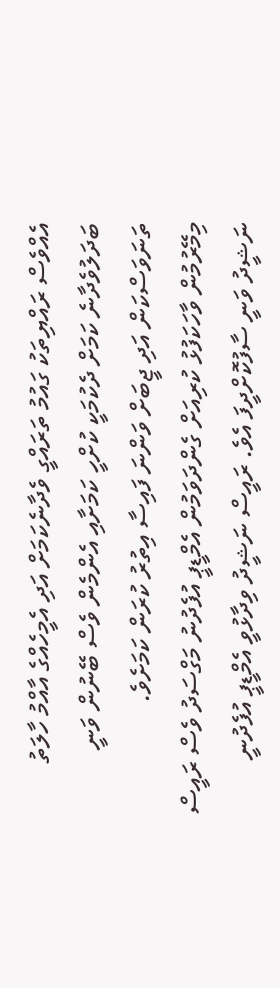އެއްވެސް ރައްޔިތަކު ގައުމު ތަރައްގީ ވެދާނެކަމަށް އަދި އެމީހެއްގެ އާއްމު ހާލަތު ބަދަލުވެދާނެ ކަމަށް ދެކުމަކީ ކުށްހީ ކަމަށާއި އެންމެން ވެސް ބޭނުން ވަނީ ތަނަވަސްކަން އަދި ޖީބަށް ވަންނަ ފައިސާ އިތުރު ކުރަން ކަމަށެވެ.
މިމޭރުމުން ވާހަކަފުޅު ކުރިއަށް ގެންދަވަމުން އެމްޑީޕީ އުފެދުނު މަގްސަދު ވެސް ރައީސް ނަޝީދު ވަނީ ސާފުކޮށްދީފަ އެވެ. ރައީސް ނަޝީދު ވިދާޅުވީ އެމްޑީޕީ އުފެދުނީ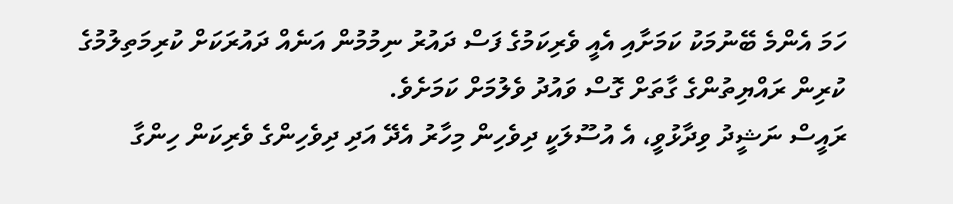ހަމަ އެންމެ ބޭނުމަކު ކަމަށާއި އެއީ ވެރިކަމުގެ ފަސް ދައުރު ނިމުމުން އަނެއް ދައުރަކަށް ކުރިމަތިލުމުގެ ކުރިން ރައްޔިތުންގެ ގާތަށް ގޮސް ވައުދު ވެލުމަށް ކަމަށެވެ.
ރައީސް ނަޝީދު ވިދާޅުވީ، އެ އުސޫލަކީ ދިވެހިން މިހާރު އެދޭ އަދި ދިވެހިންގެ ވެރިކަން ހިންގާ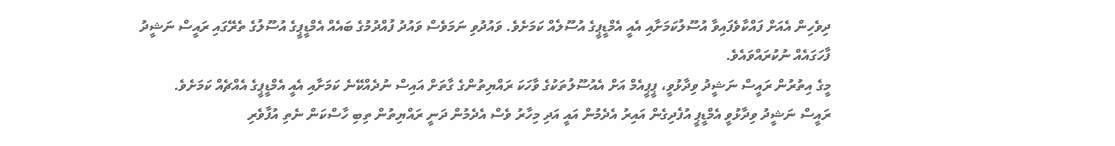ދިވެހިން އެއަށް ފައްކާވެފައިވާ އުސޫލުކަމަށާއި އެއީ އެމްޑީޕީގެ އުސޫލެއް ކަމަށެވެ. ވައުދުވި ނަމަވެސް ވައުދު ފުއްދުމުގެ ބައެއް އެމްޑީޕީގެ އުސޫލުގެ ތެރޭގައި ރައީސް ނަޝީދު ފާހަގައެއް ނުކުރައްވައެވެ.
މީގެ އިތުރުން ރައީސް ނަޝީދު ވިދާޅުވީ، ޕީޕީއެމް އަށް އެއުސޫލުތަކުގެ ވާހަކަ ރައްޔިތުންގެ ގާތަށް އައިސް ނުދެއްކޭނެ ކަމަށާއި އެއީ އެމްޑީޕީގެ އެއްޗެއް ކަމަށެވެ.
ރައީސް ނަޝީދު ވިދާޅުވީ އެމްޑީޕީ އުފެދިގެން އައިރު އެދެމުން އައީ އަދި މިހާރު ވެސް އެދެމުން ދަނީ ރައްޔިތުން ތިބި ހާސްކަން ނެތި އުފާވެރި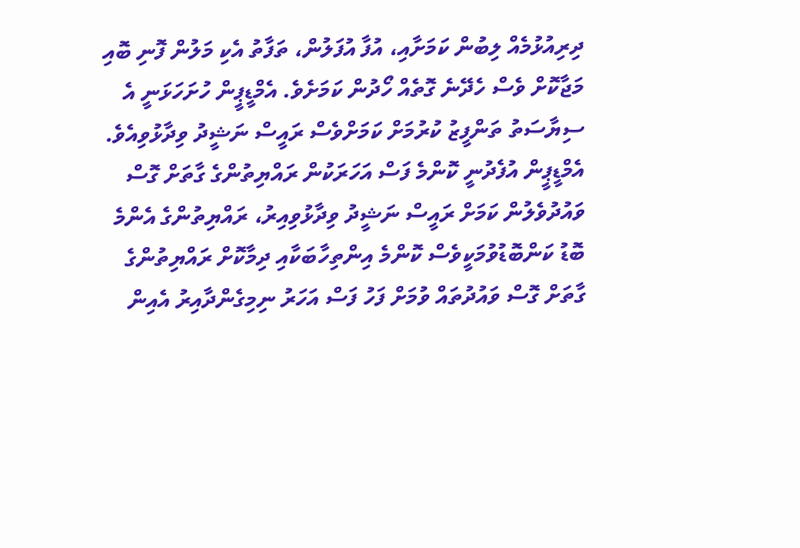ދިރިއުޅުމެއް ލިބުން ކަމަށާއި، އުފާ އުފަލުން، ތަފާތު އެކި މަލުން ފޮނި ބޮއި މަޖާކޮށް ވެސް ހެދޭނެ ގޮތެއް ހޯދުން ކަމަށެވެ. އެމްޑީޕީން ހުށަހަޅަނީ އެ ސިޔާސަތު ތަންފީޒު ކުރުމަށް ކަމަށްވެސް ރައީސް ނަޝީދު ވިދާޅުވިއެވެ.
އެމްޑީޕީން އުފެދުނީ ކޮންމެ ފަސް އަހަރަކުން ރައްޔިތުންގެ ގާތަށް ގޮސް ވައުދުވެލުން ކަމަށް ރައީސް ނަޝީދު ވިދާޅުވިއިރު، ރައްޔިތުންގެ އެންމެ ބޮޑު ކަންބޮޑުވުމަކީވެސް ކޮންމެ އިންތިހާބަކާއި ދިމާކޮށް ރައްޔިތުންގެ ގާތަށް ގޮސް ވައުދުތައް ވުމަށް ފަހު ފަސް އަހަރު ނިމިގެންދާއިރު އެއިން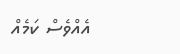އެއްވެސް ކަމެއް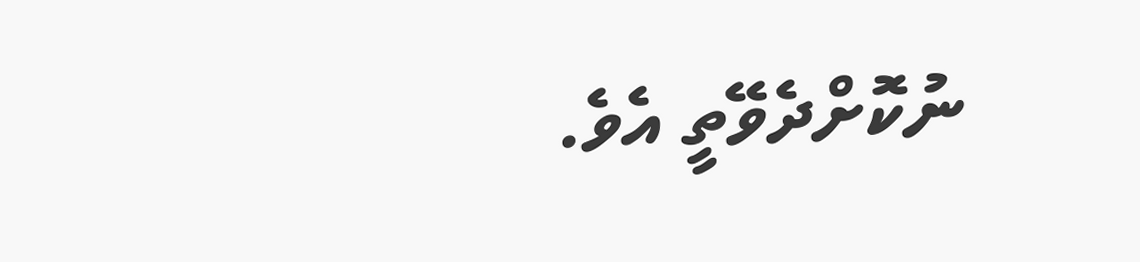ނުކޮށްދެވޭތީ އެވެ.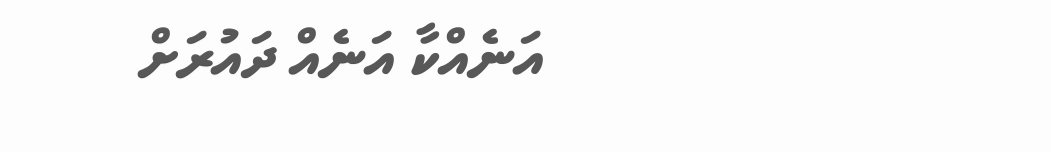އަނެއްކާ އަނެއް ދައުރަށް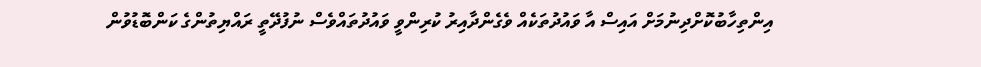އިންތިހާބުކޮށްދިނުމަށް އައިސް އާ ވައުދުތަކެއް ވެގެންދާއިރު ކުރިންވީ ވައުދުތައްވެސް ނުފުދޭތީ ރައްޔިތުންގެ ކަންބޮޑުވުން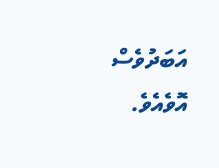އަބަދުވެސް އޮވެއެވެ.